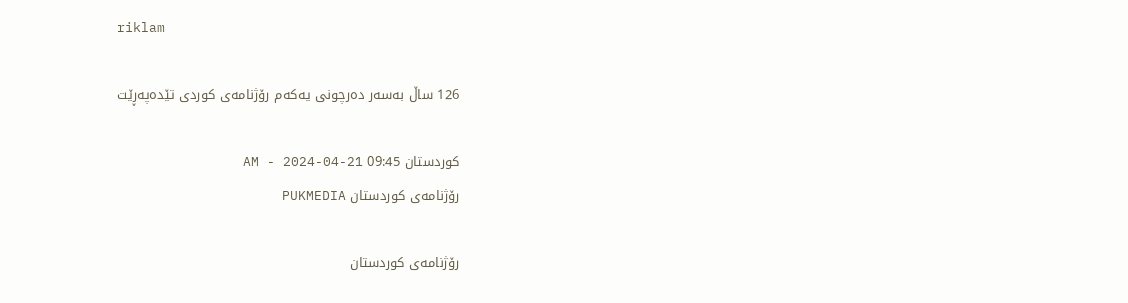riklam

126 ساڵ بەسەر دەرچونی یەکەم رۆژنامەی کوردی تێدەپەڕێت

کوردستان 09:45 AM - 2024-04-21
رۆژنامەی کوردستان PUKMEDIA

رۆژنامەی کوردستان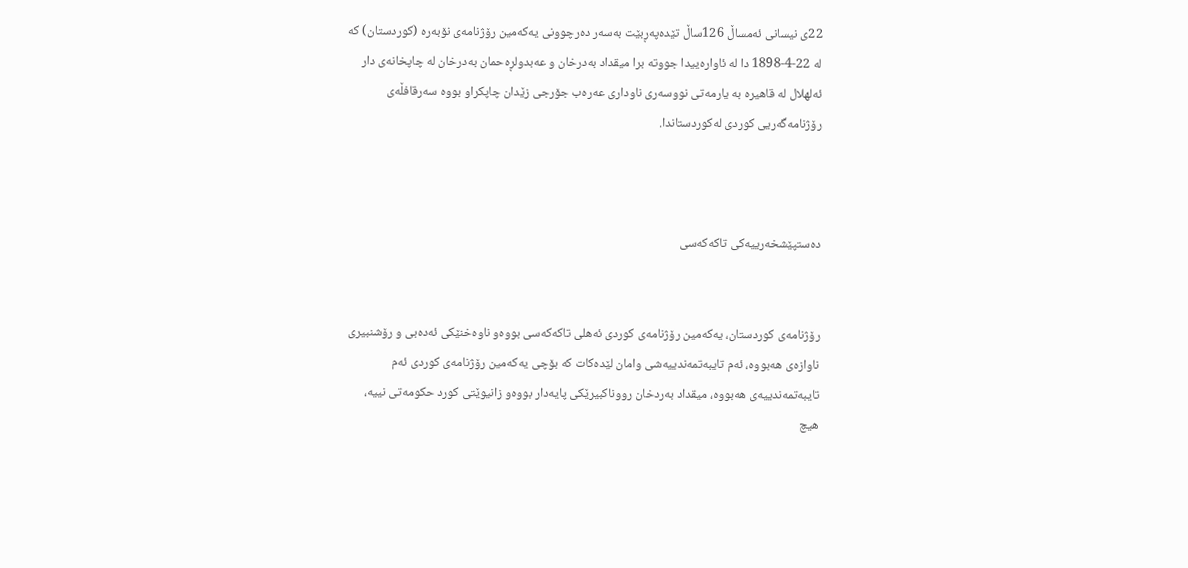22ی نیسانی ئه‌مساڵ 126ساڵ تێده‌په‌ڕبێت به‌سه‌ر ده‌رچوونی یه‌كه‌مین رۆژنامه‌ی نۆبه‌ره‌ (كوردستان) كه‌ له‌ 22-4-1898 دا له‌ ئاواره‌ییدا جووته‌ برا میقداد به‌درخان‌ و عه‌بدولڕه‌حمان به‌درخان له‌ چاپخانه‌ی دار ئه‌لهلال له‌ قاهیره‌ به‌ یارمه‌تی نووسه‌ری ناوداری عه‌ره‌ب جۆرجی زێدان چاپكراو بووه‌ سه‌رقافڵه‌ی رۆژنامه‌گه‌ریی كوردی له‌كوردستاندا.



ده‌ستپێشخه‌رییه‌كی تاكه‌كه‌سی


رۆژنامه‌ی كوردستان، یه‌كه‌مین رۆژنامه‌ی كوردی ئه‌هلی تاكه‌كه‌سی بووه‌‌و ناوه‌خنێكی ئه‌ده‌بی ‌و رۆشنبیری ناوازه‌ی هه‌بووه‌، ئه‌م تایبه‌تمه‌ندییه‌شی وامان لێده‌كات كه‌ بۆچی یه‌كه‌مین رۆژنامه‌ی كوردی ئه‌م تایبه‌تمه‌ندییه‌ی هه‌بووه‌، میقداد به‌ردخان رووناكبیرێكی پایه‌دار بووه‌‌و زانیوێتی كورد حكومه‌تی نییه‌، هیچ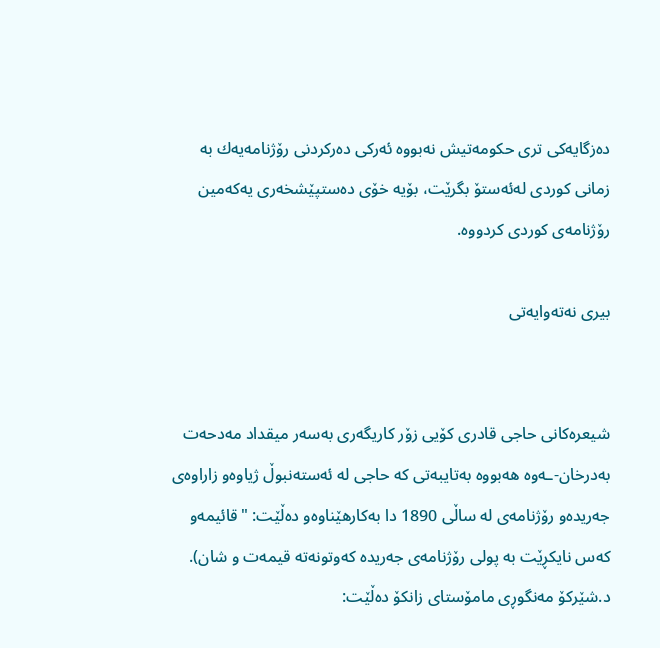ده‌زگایه‌كی تری حكومه‌تیش نه‌بووه‌ ئه‌ركی ده‌ركردنی رۆژنامه‌یه‌ك به‌ زمانی كوردی له‌ئه‌ستۆ بگرێت، بۆیه‌ خۆی ده‌ستپێشخه‌ری یه‌كه‌مین رۆژنامه‌ی كوردی كردووه‌.

بیری نه‌ته‌وایه‌تی


شیعره‌كانی حاجی قادری كۆیی زۆر كاریگه‌ری به‌سه‌ر میقداد مه‌دحه‌ت به‌درخان-ـه‌وه‌ هه‌بووه‌ به‌تایبه‌تی كه‌ حاجی له‌ ئه‌سته‌نبوڵ ژیاوه‌‌و زاراوه‌ی جه‌ریده‌و رۆژنامه‌ی له‌ ساڵی 1890 دا به‌كارهێناوه‌‌و ده‌ڵێت: "قائیمه‌‌و كه‌س نایكڕێت به‌ پولی رۆژنامه‌ی جه‌ریده‌ كه‌وتونه‌ته‌ قیمه‌ت و شان). د.شێركۆ مه‌نگوڕی مامۆستای زانكۆ ده‌ڵێت: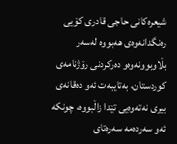شیعره‌كانی حاجی قادری كۆیی ره‌نگدانه‌وه‌ی هه‌بووه‌ له‌سه‌ر بڵاوبوونه‌وه‌‌و ده‌ركردنی رۆژنامه‌ی كوردستان، به‌تایبه‌ت ئه‌و ده‌قانه‌ی بیری نه‌ته‌وه‌یی تێدا زاڵبووه‌، چونكه‌ ئه‌و سه‌رده‌مه‌ سه‌ره‌تای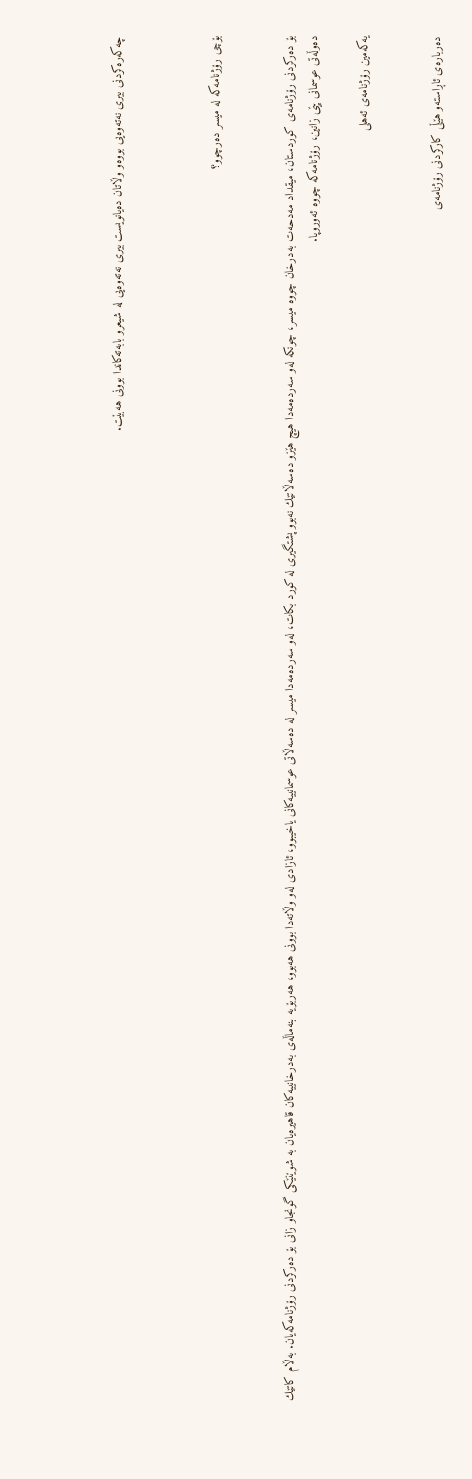چه‌كه‌ره‌كردنی بیری نه‌ته‌وه‌یی بووه‌‌و وڵاتان ده‌یانویست بیری نه‌ته‌وه‌یی له‌ شیعرو بابه‌ته‌كاندا بوونی هه‌بێت.



بۆچی رۆژنامه‌كه‌ له‌ میسر ده‌رچوو؟


بۆ ده‌ركردنی رۆژنامه‌ی كوردستان، میقداد مه‌دحه‌ت به‌درخان چووه‌ میسر، چونكه‌ له‌و سه‌رده‌مه‌دا هیچ هێز‌و ده‌سه‌ڵاتێك نه‌بوو پشتگیری له‌ كورد بكات، له‌و سه‌رده‌مه‌دا میسر له‌ ده‌سه‌ڵاتی عوسمانییه‌كانی یاخیبوو، ئازادی له‌و وڵاته‌دا بوونی هه‌بوو، هه‌ربۆیه‌ بنه‌ماڵه‌ی به‌درخانییه‌كان قاهیره‌یان به‌ شوێنێكی گونجاو زانی بۆ ده‌ركردنی رۆژنامه‌كه‌یان. به‌ڵام كاتێك ده‌وڵه‌تی عوسمانی پێی زانین، رۆژنامه‌كه‌ چووه‌ ئه‌وروپا.

یه‌كه‌مین رۆژنامه‌ی ئه‌هلی


ده‌رباره‌ی ئاڕاسته‌‌و هێڵی كاركردنی رۆژنامه‌ی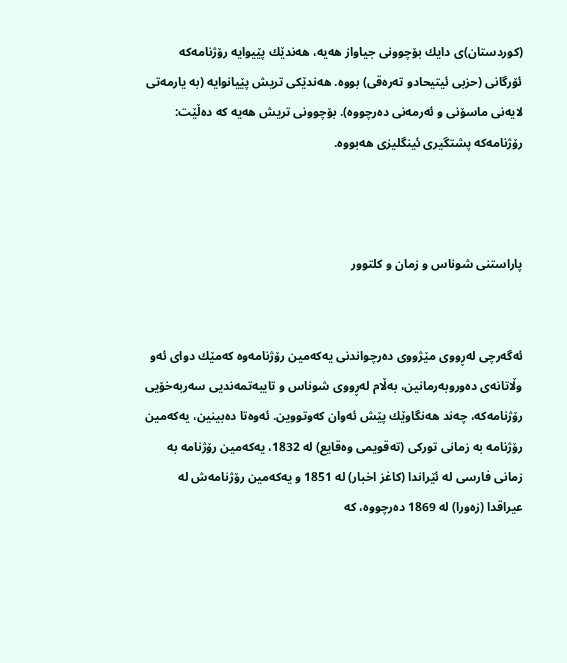(كوردستان)ی دایك بۆچوونی جیاواز هه‌یه‌، هه‌ندێك پێیوایه‌ رۆژنامه‌كه‌ ئۆرگانی (حزبی ئیتیحاد‌و ته‌ره‌قی) بووه‌. هه‌ندێكی تریش پێیانوایه‌ (به‌ یارمه‌تی لایه‌نی ماسۆنی‌ و ئه‌رمه‌نی ده‌رچووه‌). بۆچوونی تریش هه‌یه‌ كه‌ ده‌ڵێت: رۆژنامه‌كه‌ پشتگیری ئینگلیزی هه‌بووه‌.



پاراستنی شوناس‌ و زمان ‌و كلتوور


ئه‌گه‌رچی له‌ڕووی مێژووی ده‌رچواندنی یه‌كه‌مین رۆژنامه‌وه‌ كه‌مێك دوای ئه‌و وڵاتانه‌ی ده‌وروبه‌رمانین، به‌ڵام له‌ڕووی شوناس‌ و تایبه‌تمه‌ندیی سه‌ربه‌خۆیی رۆژنامه‌كه‌، چه‌ند هه‌نگاوێك پێش ئه‌وان كه‌وتووین. ئه‌وه‌تا ده‌بینین، یه‌كه‌مین رۆژنامه‌ به‌ زمانی توركی (ته‌قویمی وه‌قایع) له‌ 1832، یه‌كه‌مین رۆژنامه‌ به‌ زمانی فارسی له‌ ئێراندا (كاغز اخبار) له‌ 1851 و یه‌كه‌مین رۆژنامه‌ش له‌ عیراقدا (زه‌ورا) له‌ 1869 ده‌رچووه‌، كه‌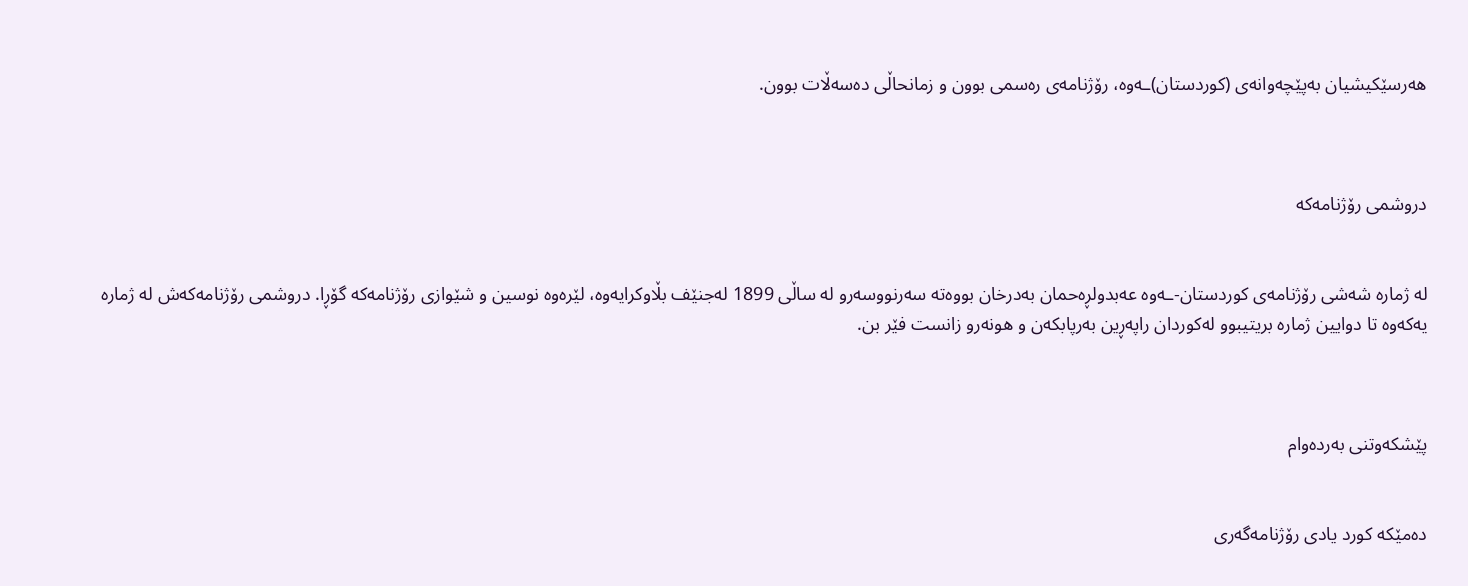هه‌رسێكیشیان به‌پێچه‌وانه‌ی (كوردستان)ـه‌وه‌، رۆژنامه‌ی ره‌سمی بوون‌ و زمانحاڵی ده‌سه‌ڵات بوون.



دروشمی رۆژنامه‌كه‌


له‌ ژماره‌ شه‌شی رۆژنامه‌ی كوردستان-ـه‌وه‌ عه‌بدولڕه‌حمان به‌درخان بووه‌ته‌ سه‌رنووسه‌ر‌و له‌ ساڵی 1899 له‌جنێف بڵاوكرایه‌وه‌، لێره‌وه‌ نوسین‌ و شێوازی رۆژنامه‌كه‌ گۆڕا. دروشمی رۆژنامه‌كه‌ش له‌ ژماره‌ یه‌كه‌وه‌ تا دوایین ژماره‌ بریتیبوو له‌كوردان راپه‌ڕین به‌رپابكه‌ن ‌و هونه‌ر‌و زانست فێر بن.



پێشكه‌وتنی به‌رده‌وام


ده‌مێكه‌ كورد یادی‌ رۆژنامه‌گه‌ری‌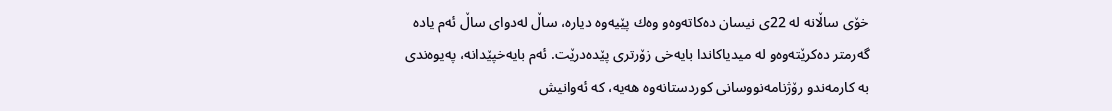خۆی‌ ساڵانه‌ له‌ 22ی‌ نیسان ده‌كاته‌وه‌و وه‌ك پێیه‌وه‌ دیاره‌، ساڵ له‌دوای‌ ساڵ ئه‌م یاده‌ گه‌رمتر ده‌كرێته‌وه‌و له‌ میدیاكاندا بایه‌خی‌ زۆرتری‌ پێده‌درێت. ئه‌م بایه‌خپێدانه‌، په‌یوه‌ندی‌ به‌ كارمه‌ندو رۆژنامه‌نووسانی‌ كوردستانه‌وه‌ هه‌یه‌، كه‌ ئه‌وانیش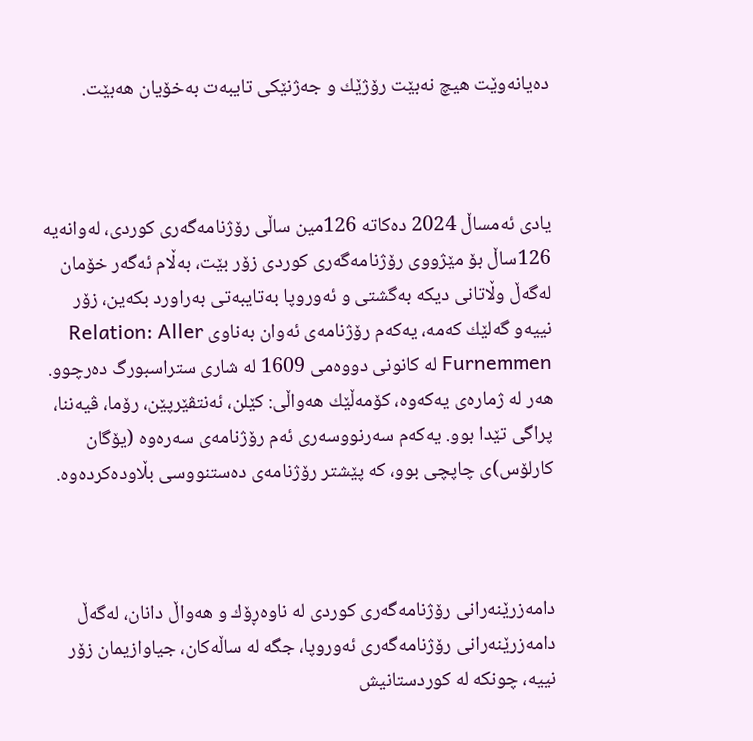ده‌یانه‌وێت‌ هیچ نه‌بێت رۆژێك و جه‌ژنێكی‌ تایبه‌ت به‌خۆیان هه‌بێت.



یادی‌ ئه‌مساڵ 2024 ده‌كاته‌ 126مین ساڵی رۆژنامه‌گه‌ری‌ كوردی‌، له‌وانه‌یه‌ 126ساڵ بۆ مێژووی‌ رۆژنامه‌گه‌ری‌ كوردی‌ زۆر بێت، به‌ڵام ئه‌گه‌ر خۆمان له‌گه‌ڵ وڵاتانی‌ دیكه‌ به‌گشتی‌ و ئه‌وروپا به‌تایبه‌تی‌ به‌راورد بكه‌ین، زۆر نییه‌و گه‌لێك كه‌مه‌، یه‌كه‌م رۆژنامه‌ی‌ ئه‌وان به‌ناوی‌ Relation: Aller Furnemmen له‌ كانونی‌ دووه‌می‌ 1609 له‌ شاری‌ ستراسبورگ ده‌رچوو. هه‌ر له‌ ژماره‌ی‌ یه‌كه‌وه‌، كۆمه‌ڵێك هه‌واڵی: كێلن، ئه‌نتڤێرپێن، رۆما، ڤیه‌ننا، پراگی‌ تێدا بوو. یه‌كه‌م سه‌رنووسه‌ری‌ ئه‌م رۆژنامه‌ی سه‌ره‌وه‌ (یۆگان كارلۆس)ی‌ چاپچی‌ بوو، كه‌ پێشتر رۆژنامه‌ی‌ ده‌ستنووسی‌ بڵاوده‌كرده‌وه‌.



دامه‌زرێنه‌رانی‌ رۆژنامه‌گه‌ری‌ كوردی‌ له‌ ناوه‌ڕۆك و هه‌واڵ دانان، له‌گه‌ڵ دامه‌زرێنه‌رانی‌ رۆژنامه‌گه‌ری‌ ئه‌وروپا، جگه‌ له‌ ساڵه‌كان، جیاوازیمان زۆر نییه‌، چونكه‌ له‌ كوردستانیش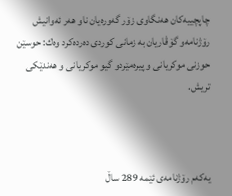چاپچییه‌كان هه‌نگاوی‌ زۆر گه‌وره‌یان ناو هه‌ر ئه‌وانیش رۆژنامه‌و گۆڤاریان به‌ زمانی‌ كوردی‌ ده‌رده‌كرد وه‌ك: حوسێن حوزنی‌ موكریانی‌ و پیره‌مێردو گیو موكریانی‌ و هه‌ندێكی‌ تریش.



یه‌كه‌م رۆژنامه‌ی‌ ئێمه‌ 289 ساڵ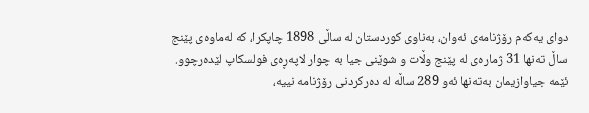دوای‌ یه‌كه‌م رۆژنامه‌ی‌ ئه‌وان، به‌ناوی‌ كوردستان له‌ ساڵی 1898 چاپكرا، كه‌ له‌ماوه‌ی‌ پێنج ساڵ ته‌نها 31 ژماره‌ی‌ له‌ پێنج وڵات و شوێنی‌ جیا به‌ چوار لاپه‌ڕه‌ی‌ فولسكاپ لێده‌رچوو. ئێمه‌ جیاوازیمان به‌ته‌نها ئه‌و 289 ساڵه‌ له‌ ده‌ركردنی‌ رۆژنامه‌ نییه‌،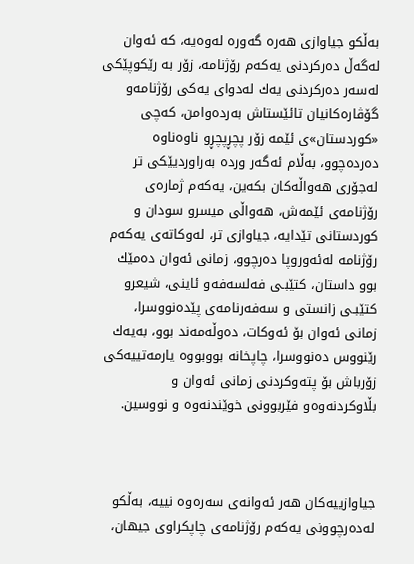به‌ڵكو جیاوازی‌ هه‌ره‌ گه‌وره‌ له‌وه‌یه‌، كه‌ ئه‌وان له‌گه‌ڵ ده‌ركردنی‌ یه‌كه‌م رۆژنامه‌، زۆر به‌ رێكوپێكی‌ له‌سه‌ر ده‌ركردنی‌ یه‌ك له‌دوای‌ یه‌كی‌ رۆژنامه‌و گۆڤاره‌كانیان تائێستاش به‌رده‌وامن، كه‌چی «كوردستان»ی‌ ئێمه‌ زۆر پچڕپچڕو ناوه‌ناوه‌ ده‌رده‌چوو، به‌ڵام ئه‌گه‌ر ورده‌ به‌راوردیێكی‌ تر له‌جۆری‌ هه‌واڵه‌كان بكه‌ین، یه‌كه‌م ژماره‌ی‌ رۆژنامه‌ی‌ ئێمه‌ش، هه‌واڵی میسرو سودان و كوردستانی‌ تێدایه‌، جیاوازی‌ تر، له‌وكاته‌ی‌ یه‌كه‌م رۆژنامه‌ له‌ئه‌وروپا ده‌رچوو، زمانی‌ ئه‌وان ده‌مێك بوو داستان، كتێبـی فه‌لسه‌فه‌و ئاینی‌، شیعرو كتێبـی زانستی‌ و سه‌فه‌رنامه‌ی‌ پێده‌نووسرا، زمانی ئه‌وان بۆ ئه‌وكات، ده‌وڵه‌مه‌ند بوو، به‌یه‌ك رێنووس ده‌نووسرا، چاپخانه‌ بووبووه‌ یارمه‌تییه‌كی‌ زۆرباش بۆ پته‌وكردنی‌ زمانی‌ ئه‌وان و بڵاوكردنه‌وه‌و فێربوونی‌ خوێندنه‌وه‌ و نووسین.



جیاوازییه‌كان هه‌ر ئه‌وانه‌ی‌ سه‌ره‌وه‌ نییه‌، به‌ڵكو له‌ده‌رچوونی‌ یه‌كه‌م رۆژنامه‌ی‌ چاپكراوی‌ جیهان،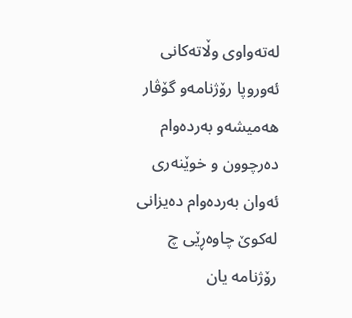له‌ته‌واوی‌ وڵاته‌كانی‌ ئه‌وروپا رۆژنامه‌و گۆڤار هه‌میشه‌و به‌رده‌وام ده‌رچوون و خوێنه‌ری‌ ئه‌وان به‌رده‌وام ده‌یزانی‌ له‌كوێ چاوه‌ڕێی چ رۆژنامه‌ یان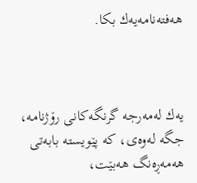هه‌فته‌نامه‌یه‌ك بكا.



یه‌ك له‌مه‌رجه‌ گرنگه‌كانی‌ رۆژنامه‌، جگه‌ له‌وه‌ی‌، كه‌ پێویسته‌ بابه‌تی‌ هه‌مه‌ڕه‌نگ هه‌بێت،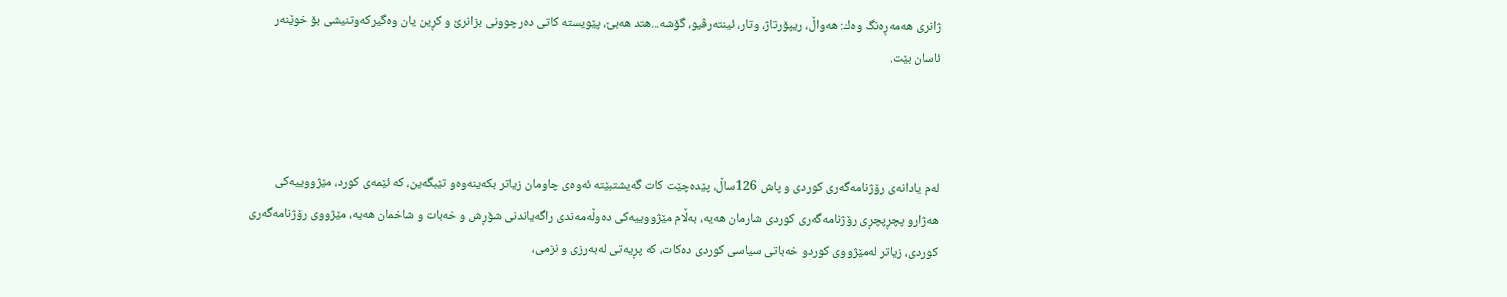ژانری‌ هه‌مه‌ڕه‌نگ وه‌ك: هه‌واڵ، ریپۆرتاژ، وتار، ئینته‌رڤیو، گۆشه‌...هتد هه‌بێ، پێویسته‌ كاتی‌ ده‌رچوونی‌ بزانرێ و كڕین یان وه‌گیركه‌وتنیشی بۆ خوێنه‌ر ئاسان بێت.



له‌م یادانه‌ی‌ رۆژنامه‌گه‌ری‌ كوردی‌ و پاش 126ساڵ، پێده‌چێت كات گه‌یشتبێته‌ ئه‌وه‌ی‌ چاومان زیاتر بكه‌ینه‌وه‌و تێبگه‌ین، كه‌ ئێمه‌ی‌ كورد، مێژووییه‌كی‌ هه‌ژارو پچڕپچڕی‌ رۆژنامه‌گه‌ری كوردی شارمان هه‌یه‌، به‌ڵام مێژووییه‌كی‌ ده‌وڵه‌مه‌ندی‌ راگه‌یاندنی‌ شۆڕش و خه‌بات و شاخمان هه‌یه‌، مێژووی‌ رۆژنامه‌گه‌ری‌ كوردی‌، زیاتر له‌مێژووی‌ كوردو خه‌باتی‌ سیاسی‌ كوردی‌ ده‌كات، كه‌ پڕیه‌تی‌ له‌به‌رزی‌ و نزمی‌،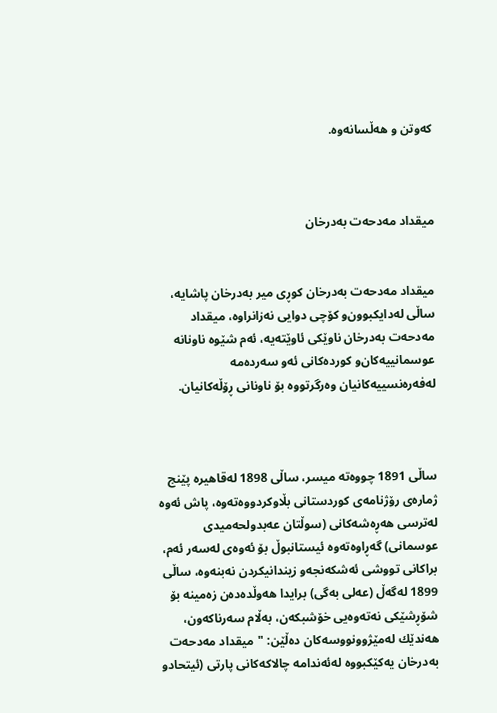كه‌وتن و هه‌ڵسانه‌وه‌.



میقداد مه‌دحه‌ت به‌درخان


میقداد مه‌دحه‌ت به‌درخان كوڕی‌ میر به‌درخان پاشایه‌، ساڵی‌ له‌دایكبوون‌و كۆچی‌ دوایی‌ نه‌زانراوه‌، میقداد مه‌دحه‌ت به‌درخان ناوێكی‌ ئاوێته‌یه‌، ئه‌م شێوه‌ ناونانه‌ عوسمانییه‌كان‌و كورده‌كانی‌ ئه‌و سه‌رده‌مه‌ له‌فه‌ره‌نسییه‌كانیان وه‌رگرتووه‌ بۆ ناونانی‌ ڕۆڵه‌كانیان.



ساڵی‌ 1891 چووه‌ته‌ میسر، ساڵی‌ 1898 له‌قاهیره‌ پێنج ژماره‌ی‌ رۆژنامه‌ی‌ كوردستانی‌ بڵاوكردووه‌ته‌وه، پاش ئه‌وه‌ له‌ترسی‌ هه‌ڕه‌شه‌كانی‌ (سوڵتان عه‌بدولحه‌میدی‌ عوسمانی‌) گه‌ڕاوه‌ته‌وه‌ ئیستانبوڵ‌ بۆ ئه‌وه‌ی‌ له‌سه‌ر ئه‌م، براكانی‌ تووشی‌ ئه‌شكه‌نجه‌و زیندانیكردن نه‌بنه‌وه‌، ساڵی‌ 1899 له‌گه‌ڵ‌ (عه‌لی‌ به‌گی) برایدا هه‌وڵده‌ده‌ن زه‌مینه‌ بۆ شۆڕشێكی‌ نه‌ته‌وه‌یی‌ خۆشبكه‌ن، به‌ڵام سه‌رناكه‌ون، هه‌ندێك له‌مێژوونووسه‌كان ده‌ڵێن: "میقداد مه‌دحه‌ت به‌درخان یه‌كێكبووه‌ له‌ئه‌ندامه‌ چالاكه‌كانی‌ پارتی (ئیتحادو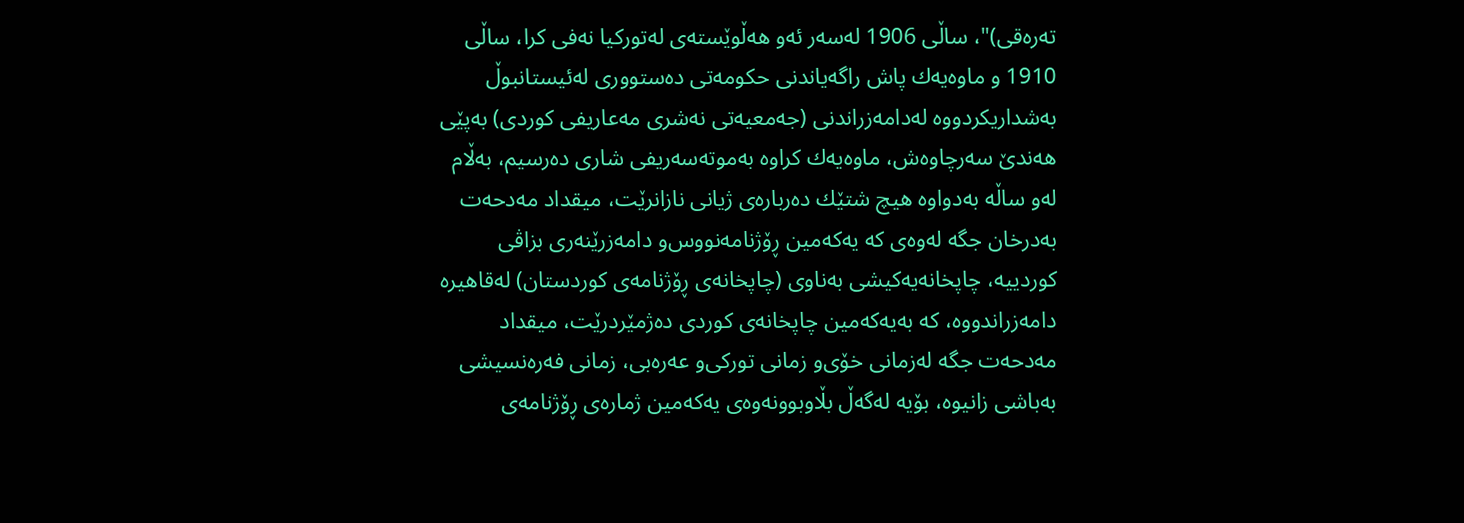ته‌ره‌قی‌)"، ساڵی‌ 1906 له‌سه‌ر ئه‌و هه‌ڵوێسته‌ی‌ له‌توركیا نه‌فی‌ كرا، ساڵی‌ 1910 و ماوه‌یه‌ك پاش راگه‌یاندنی‌ حكومه‌تی‌ ده‌ستووری‌ له‌ئیستانبوڵ‌ به‌شداریكردووه‌ له‌دامه‌زراندنی‌ (جه‌معیه‌تی‌ نه‌شری‌ مه‌عاریفی‌ كوردی) به‌پێی هه‌ندێ‌ سه‌رچاوه‌ش، ماوه‌یه‌ك كراوه‌ به‌موته‌سه‌ریفی‌ شاری‌ ده‌رسیم، به‌ڵام له‌و ساڵه‌ به‌دواوه‌ هیچ شتێك ده‌رباره‌ی‌ ژیانی‌ نازانرێت، میقداد مه‌دحه‌ت به‌درخان جگه‌ له‌وه‌ی‌ كه‌ یه‌كه‌مین ڕۆژنامه‌نووس‌و دامه‌زرێنه‌ری بزاڤی‌ كوردییه‌، چاپخانه‌یه‌كیشی‌ به‌ناوی‌ (چاپخانه‌ی‌ ڕۆژنامه‌ی‌ كوردستان) له‌قاهیره‌ دامه‌زراندووه‌، كه‌ به‌یه‌كه‌مین چاپخانه‌ی‌ كوردی‌ ده‌ژمێردرێت‌، میقداد مه‌دحه‌ت جگه‌ له‌زمانی‌ خۆی‌و‌ زمانی‌ توركی‌‌و عه‌ره‌بی‌، زمانی‌ فه‌ره‌نسیشی‌ به‌باشی‌ زانیوه‌، بۆیه‌ له‌گه‌ڵ‌ بڵاوبوونه‌وه‌ی‌ یه‌كه‌مین ژماره‌ی‌ ڕۆژنامه‌ی‌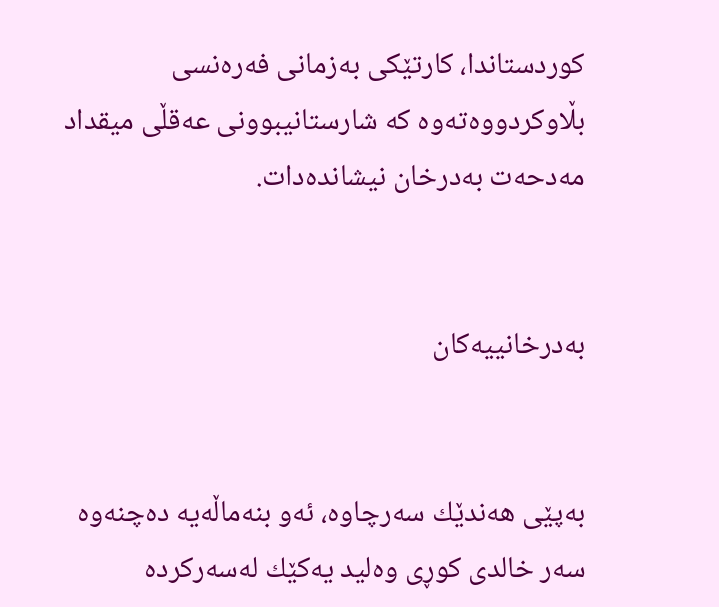كوردستاندا، كارتێكی‌ به‌زمانی‌ فه‌ره‌نسی‌ بڵاوكردووه‌ته‌وه‌ كه‌ شارستانیبوونی‌ عه‌قڵی‌ میقداد مه‌دحه‌ت به‌درخان نیشانده‌دات.


به‌درخانییه‌كان


به‌پێی هه‌ندێك سه‌رچاوه‌، ئه‌و بنه‌ماڵه‌یه‌ ده‌چنه‌وه‌ سه‌ر خالدی كوڕی وه‌لید یه‌كێك له‌سه‌ركرده‌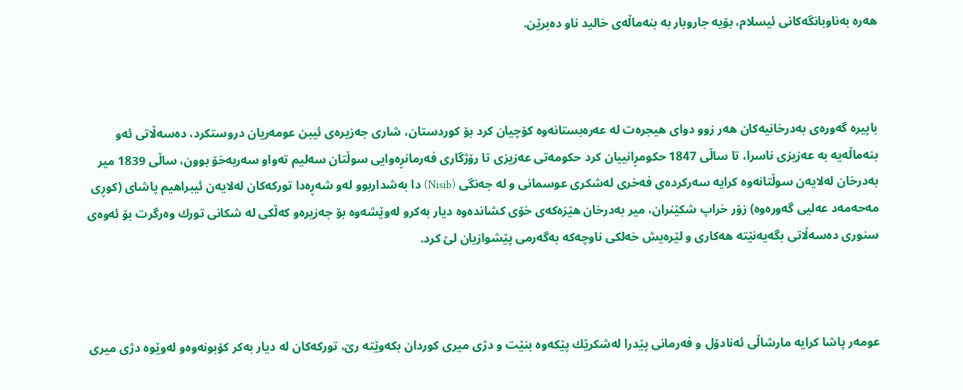هه‌ره‌ به‌ناوبانگه‌كانی ئیسلام، بۆیه‌ جاروبار به‌ بنه‌ماڵه‌ی خالید ناو ده‌برێن.



باپیره‌ گه‌وره‌ی به‌درخانیه‌كان هه‌ر زوو دوای هیجره‌ت له‌ عه‌ره‌بستانه‌وه‌ كۆچیان كرد بۆ كوردستان، شاری جه‌زیره‌ی ئیبن عومه‌ریان دروستكرد، ده‌سه‌ڵاتی ئه‌و بنه‌ماڵه‌یه‌ به‌ عه‌زیزی ناسرا، تا ساڵی 1847 حكومڕانییان كرد حكومه‌تی عه‌زیزی تا رۆژگاری فه‌رمانڕه‌وایی سوڵتان سه‌لیم ته‌واو سه‌ربه‌خۆ بوون، ساڵی 1839 میر به‌درخان له‌لایه‌ن سوڵتانه‌وه‌ كرایه‌ سه‌ركرده‌ی فه‌خری له‌شكری عوسمانی و له‌ جه‌نگی (Nisib) دا به‌شداربوو له‌و شه‌ڕه‌دا توركه‌كان له‌لایه‌ن ئیبراهیم پاشای (كوڕی مه‌حه‌مه‌د عه‌لیی گه‌وره‌وه‌) زۆر خراپ شكێنران، میر به‌درخان هێزه‌كه‌ی خۆی كشانده‌وه‌ دیار به‌كرو له‌وێشه‌وه‌ بۆ جه‌زیره‌و كه‌ڵكی له‌ شكانی تورك وه‌رگرت بۆ ئه‌وه‌ی سنوری ده‌سه‌ڵاتی بگه‌یه‌نێته‌ هه‌كاری و لێره‌یش خه‌لكی ناوچه‌كه‌ به‌گه‌رمی پێشوازیان لێ كرد.



عومه‌ر پاشا كرایه‌ مارشاڵی ئه‌نادۆل و فه‌رمانی پێدرا له‌شكرێك پێكه‌وه‌ بنێت و دژی میری كوردان بكه‌وێته‌ رێ، توركه‌كان له‌ دیار به‌كر كۆبونه‌وه‌و له‌وێوه‌ دژی میری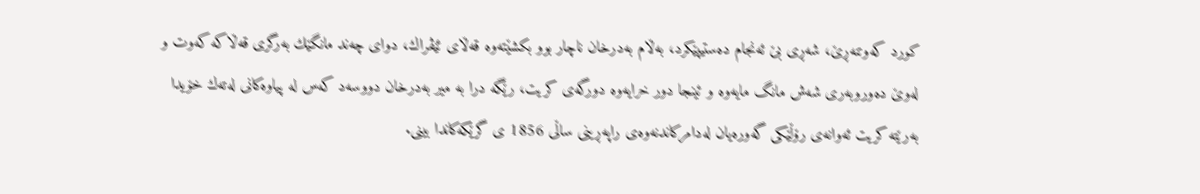كورد كه‌وتنه‌ڕێ، شه‌ڕی بێ ئه‌نجام ده‌ستیپێكرد، به‌ڵام به‌درخان ناچار بوو بكشێته‌وه‌ قه‌ڵای ئێڤراك، دوای چه‌ند مانگێك به‌رگری قه‌ڵاكه‌ كه‌وت و له‌وێ ده‌وروبه‌ری شه‌ش مانگ مایه‌وه‌ و ئینجا دور خرایه‌وه‌ دورگه‌ی كریت، رێگه‌ درا به‌ میر به‌درخان دووسه‌د كه‌س له‌ پیاوه‌كانی له‌ته‌ك خۆیدا به‌رێته‌ كریت ئه‌وانه‌ی رۆڵێكی گه‌وره‌یان له‌دامركاندنه‌وه‌ی راپه‌ڕینی ساڵی 1856 ی گرێكه‌كاندا بینی.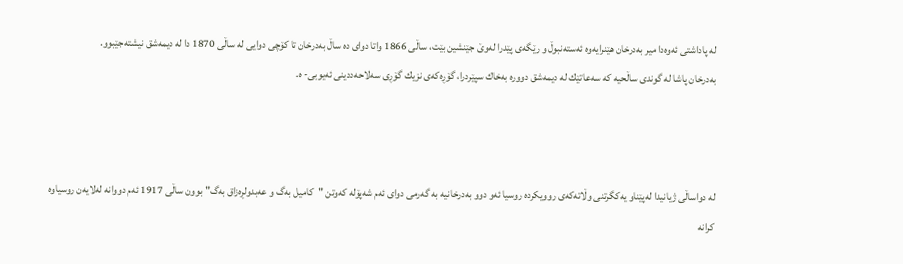له‌ پاداشتی ئه‌وه‌دا میر به‌درخان هێنرایه‌وه‌ ئه‌سته‌نبوڵ و رێگه‌ی پێدرا له‌وێ جێنشین بێت، ساڵی 1866 واتا دوای ده‌ ساڵ به‌درخان تا كۆچی دوایی له‌ ساڵی 1870 دا له‌ دیمه‌شق نیشته‌جێبوو.
به‌درخان پاشا له‌ گوندی ساڵحیه‌ كه‌ سه‌عاتێك له‌ دیمه‌شق دووره‌ به‌خاك سپێردرا، گۆڕه‌كه‌ی نزیك گۆڕی سه‌لاحه‌ددینی ئه‌یوبی- ه‌.



له‌ دواساڵی ژیانیدا له‌پێناو یه‌كگرتنی وڵاته‌كه‌ی روویكرده‌ روسیا ئه‌و دوو به‌درخانیه‌ به‌ گه‌رمی دوای ئه‌م شه‌پۆله‌ كه‌وتن "كامیل به‌گ و عه‌بدولڕه‌زاق به‌گ" بوون ساڵی 1917 ئه‌م دووانه‌ له‌لایه‌ن روسیاوه‌ كرانه‌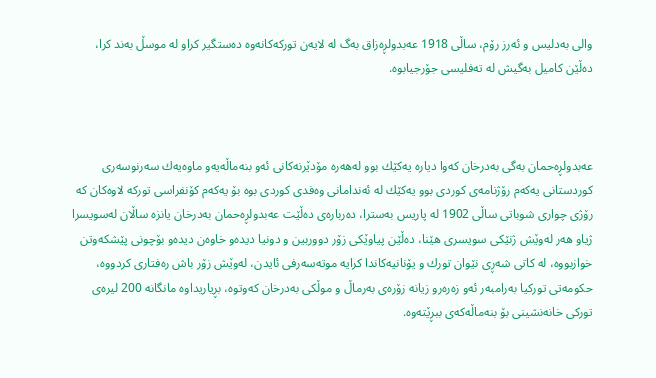والی به‌دلیس و ئه‌رز رۆم، ساڵی 1918 عه‌بدولڕه‌زاق به‌گ له‌ لایه‌ن توركه‌كانه‌وه‌ ده‌ستگیر كراو له‌ موسڵ به‌ند كرا، ده‌ڵێن كامیل به‌گیش له‌ ته‌فلیسی جۆرجیابوه‌.



عه‌بدولڕه‌حمان به‌گی به‌درخان كه‌وا دیاره‌ یه‌كێك بوو له‌هه‌ره‌ مۆدێرنه‌كانی ئه‌و بنه‌ماڵه‌یه‌و ماوه‌یه‌ك سه‌رنوسه‌ری كوردستانی یه‌كه‌م رۆژنامه‌ی كوردی بوو یه‌كێك له‌ ئه‌ندامانی وه‌فدی كوردی بوه‌ بۆ یه‌كه‌م كۆنفراسی توركه‌ لاوه‌كان كه‌ رۆژی چواری شوباتی ساڵی 1902 له‌ پاریس به‌سترا، ده‌رباره‌ی ده‌ڵێت عه‌بدولڕه‌حمان به‌درخان یانزه‌ ساڵان له‌سویسرا ژیاو هه‌ر له‌وێش ژنێكی سویسری هێنا، ده‌ڵێن پیاوێكی زۆر دووربین و دونیا دیده‌و خاوه‌ن دیده‌و بۆچونی پێشكه‌وتن خوازبووه‌، له‌ كاتی شه‌ڕی نێوان تورك و یۆنانیه‌كاندا كرایه‌ موته‌سه‌رفی ئایدن، له‌وێش زۆر باش ره‌فتاری كردووه‌، حكومه‌تی توركیا به‌رامبه‌ر ئه‌و زه‌ره‌رو زیانه‌ زۆره‌ی به‌رماڵ و موڵكی به‌درخان كه‌وتوه‌، بڕیاریداوه‌ مانگانه‌ 200 لیره‌ی توركی خانه‌نشینی بۆ بنه‌ماڵه‌كه‌ی ببڕێته‌وه‌.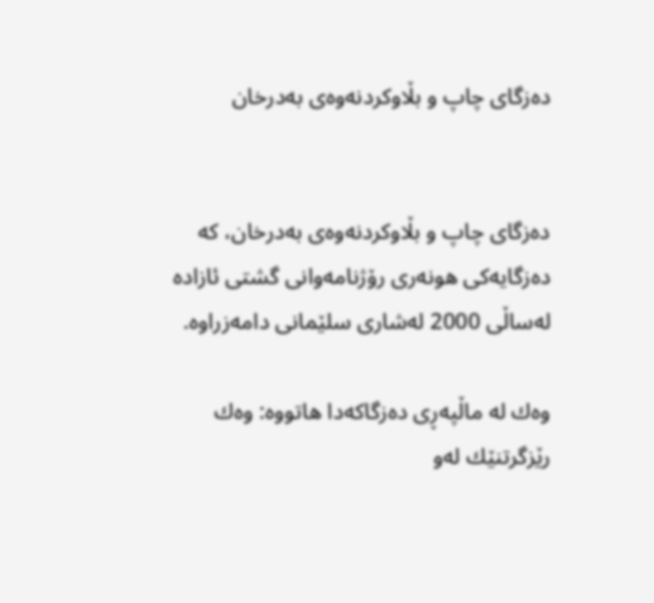ده‌زگای چاپ و بڵاوكردنه‌وه‌ی به‌درخان


ده‌زگای چاپ و بڵاوكردنه‌وه‌ی به‌درخان، كه‌ ده‌زگایه‌كی هونه‌ری رۆژنامه‌وانی گشتی ئازاده‌ له‌ساڵی 2000 له‌شاری سلێمانی دامه‌زراوه‌.

وه‌ك له‌ ماڵپه‌ڕی ده‌زگاكه‌دا هاتووه‌: وه‌ك رێزگرتنێك له‌و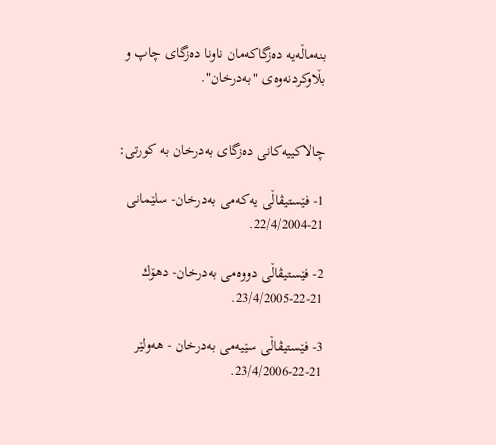بنه‌ماڵه‌یه‌ ده‌زگاكه‌مان ناونا ده‌زگای چاپ و بڵاوكردنه‌وه‌ی "به‌درخان".


چالاكییه‌كانی ده‌زگای به‌درخان به‌ كورتی:

1- فێستیڤاڵی یه‌كه‌می به‌درخان- سلێمانی 21-22/4/2004.

2- فێستیڤاڵی دووه‌می به‌درخان- دهۆك 21-22-23/4/2005.

3- فێستیڤاڵی سێیه‌می به‌درخان - هه‌ولێر 21-22-23/4/2006.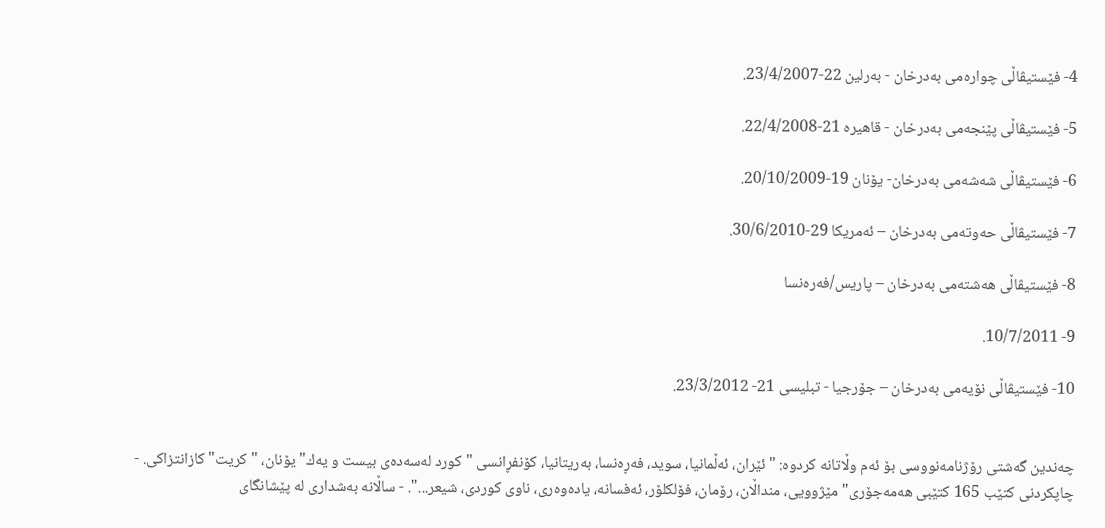4- فێستیڤاڵی چواره‌می به‌درخان - به‌رلین 22-23/4/2007.

5- فێستیڤاڵی پێنجه‌می به‌درخان - قاهیره‌ 21-22/4/2008.

6- فێستیڤاڵی شه‌شه‌می به‌درخان- یۆنان 19-20/10/2009.

7- فێستیڤاڵی حه‌وته‌می به‌درخان – ئه‌مریكا 29-30/6/2010.

8- فێستیڤاڵی هه‌شته‌می به‌درخان – پاریس/فه‌ره‌نسا

9- 10/7/2011.

10- فێستیڤاڵی نۆیه‌می به‌درخان – جۆرجیا - تبلیسی 21- 23/3/2012.


چه‌ندین گه‌شتی رۆژنامه‌نووسی بۆ ئه‌م وڵاتانه‌ كردوه‌: "ئێران، ئه‌ڵمانیا، سوید، فه‌ڕه‌نسا، به‌ریتانیا، كۆنفڕانسی "كورد له‌سه‌ده‌ی بیست و یه‌ك" یۆنان، "كریت" كازانتزاكی. - چاپكردنی كتێب 165 كتێبی هه‌مه‌جۆری" مێژوویی، منداڵان، رۆمان، فۆلكلۆر، ئه‌فسانه‌، یاده‌وه‌ری، ناوی كوردی، شیعر...". - ساڵانه‌ به‌شداری له‌ پێشانگای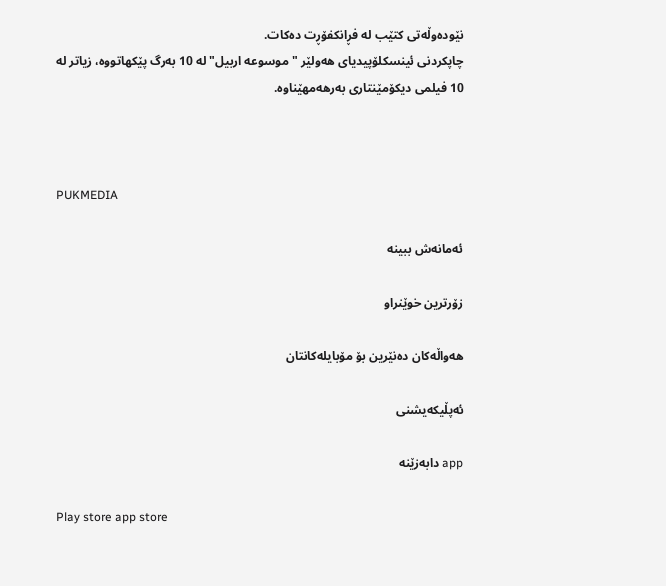نێوده‌وڵه‌تی كتێب له‌ فڕانكفۆڕت ده‌كات.
چاپكردنی ئینسكلۆپیدیای هه‌ولێر "موسوعه‌ اربیل" له‌ 10 به‌رگ پێكهاتووه‌، زیاتر له‌ 10 فیلمی دیكۆمێنتاری به‌رهه‌مهێناوه‌.



PUKMEDIA

ئەمانەش ببینە

زۆرترین خوێنراو

هەواڵەکان دەنێرین بۆ مۆبایلەکانتان

ئەپڵیکەیشنی

app دابەزێنە

Play store app store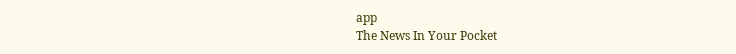app
The News In Your Pocket